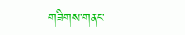གཟིགས་གནང་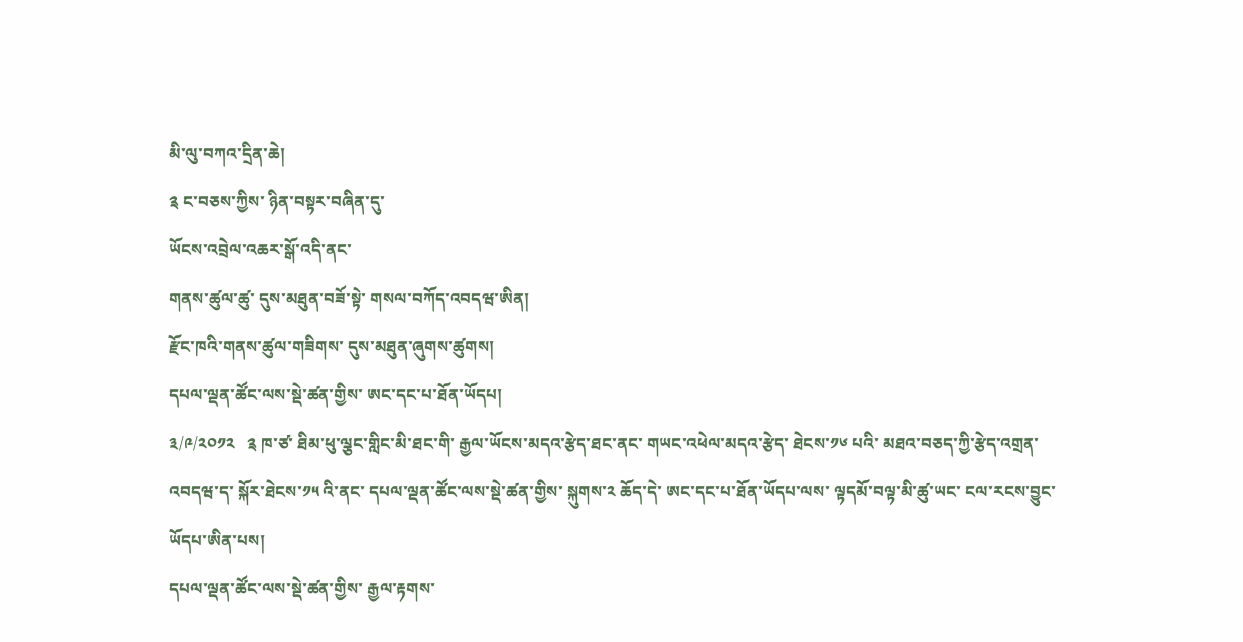མི་ལུ་བཀའ་དྲིན་ཆེ།
༉ ང་བཅས་ཀྱིས་ ཉིན་བསྟར་བཞིན་དུ་
ཡོངས་འབྲེལ་འཆར་སྒོ་འདི་ནང་
གནས་ཚུལ་ཚུ་ དུས་མཐུན་བཟོ་སྟེ་ གསལ་བཀོད་འབདཝ་ཨིན།
རྫོང་ཁའི་གནས་ཚུལ་གཟིགས་ དུས་མཐུན་ཞུགས་ཚུགས།
དཔལ་ལྡན་ཚོང་ལས་སྡེ་ཚན་གྱིས་ ཨང་དང་པ་ཐོན་ཡོདཔ།
༣/༩/༢༠༡༢   ༉ ཁ་ཙ་ ཐིམ་ཕུ་ལྕང་གླིང་མི་ཐང་གི་ རྒྱལ་ཡོངས་མདའ་རྩེད་ཐང་ནང་ གཡང་འཕེལ་མདའ་རྩེད་ ཐེངས་༡༦ པའི་ མཐའ་བཅད་ཀྱི་རྩེད་འགྲན་འབདཝ་ད་ སྐོར་ཐེངས་༡༥ འི་ནང་ དཔལ་ལྡན་ཚོང་ལས་སྡེ་ཚན་གྱིས་ སྐུགས་༢ ཆོད་དེ་ ཨང་དང་པ་ཐོན་ཡོདཔ་ལས་ ལྟདམོ་བལྟ་མི་ཚུ་ཡང་ ངལ་རངས་བྱུང་ཡོདཔ་ཨིན་པས།
དཔལ་ལྡན་ཚོང་ལས་སྡེ་ཚན་གྱིས་ རྒྱལ་རྟགས་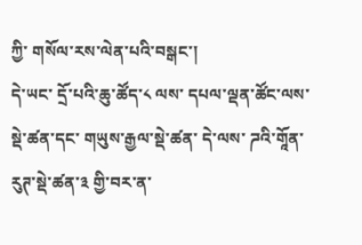ཀྱི་ གསོལ་རས་ལེན་པའི་བསྒང་།
དེ་ཡང་ དྲོ་པའི་ཆུ་ཚོད་༨ ལས་ དཔལ་ལྡན་ཚོང་ལས་སྡེ་ཚན་དང་ གཡུས་རྒྱལ་སྡེ་ཚན་ དེ་ལས་ ཌའི་གཱོན་རུཊ་སྡེ་ཚན་༣ གྱི་བར་ན་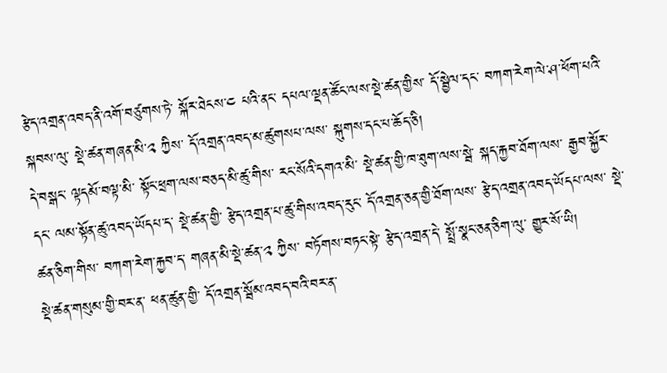རྩེད་འགྲན་འབད་ནི་འགོ་བཙུགས་ཏེ་ སྐོར་ཐེངས་༤ པའི་ནང་ དཔལ་ལྡན་ཚོང་ལས་སྡེ་ཚན་གྱིས་ དོ་སྦྱེལ་དང་ བཀག་རེག་ལེ་ཤ་ཕོག་པའི་སྐབས་ལུ་ སྡེ་ཚན་གཞན་མི་༢ ཀྱིས་ དོ་འགྲན་འབད་མ་ཚུགསཔ་ལས་ སྐུགས་དང་པ་ཆོད་ཅི།
དེ་བསྒང་ ལྟདམོ་བལྟ་མི་ སྟོང་ཕྲག་ལས་བཅད་མི་ཚུ་གིས་ རང་སོའི་དགའ་མི་ སྡེ་ཚན་གྱི་ཁ་ཐུག་ལས་སྦེ་ སྐད་རྐྱབ་ཐོག་ལས་ རྒྱབ་སྐྱོར་དང་ ལམ་སྟོན་ཚུ་འབད་ཡོདཔ་ད་ སྡེ་ཚན་གྱི་ རྩེད་འགྲན་པ་ཚུ་གིས་འབད་རུང་ དོ་འགྲན་ཅན་གྱི་ཐོག་ལས་ རྩེད་འགྲན་འབད་ཡོདཔ་ལས་ སྡེ་ཚན་ཅིག་གིས་ བཀག་རེག་རྐྱབ་ད་ གཞན་མི་སྡེ་ཚན་༢ ཀྱིས་ བཏོགས་བཏང་སྟེ་ རྩེད་འགྲན་དེ་ སྤྲོ་སྣང་ཅན་ཅིག་ལུ་ གྱུར་སོ་ཡི།
སྡེ་ཚན་གསུམ་གྱི་བར་ན་ ཕན་ཚུན་གྱི་ དོ་འགྲན་སྦོམ་འབད་བའི་བར་ན་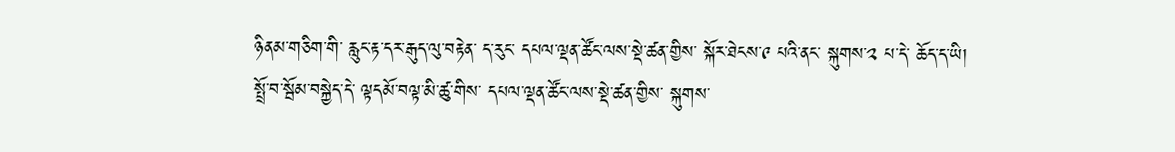ཉིནམ་གཅིག་གི་ རླུང་རྟ་དར་རྒུད་ལུ་བརྟེན་ ད་རུང་ དཔལ་ལྡན་ཚོང་ལས་སྡེ་ཚན་གྱིས་ སྐོར་ཐེངས་༩ པའི་ནང་ སྐུགས་༢ པ་དེ་ ཆོད་ད་ཡི།
སྤྲོ་བ་སྦོམ་བསྐྱེད་དེ་ ལྟདམོ་བལྟ་མི་ཚུ་གིས་ དཔལ་ལྡན་ཚོང་ལས་སྡེ་ཚན་གྱིས་ སྐུགས་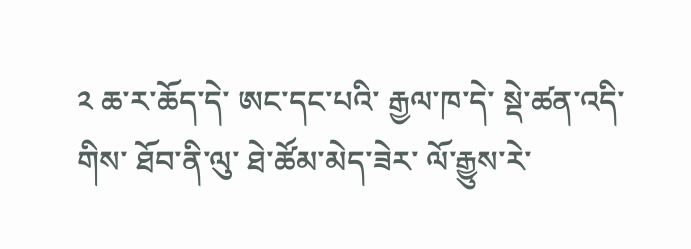༢ ཆ་ར་ཆོད་དེ་ ཨང་དང་པའི་ རྒྱལ་ཁ་དེ་ སྡེ་ཚན་འདི་གིས་ ཐོབ་ནི་ལུ་ ཐེ་ཚོམ་མེད་ཟེར་ ལོ་རྒྱུས་རེ་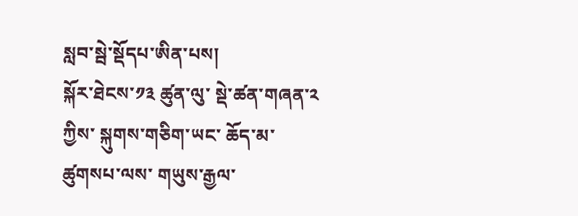སླབ་སྦེ་སྡོདཔ་ཨིན་པས།
སྐོར་ཐེངས་༡༣ ཚུན་ལུ་ སྡེ་ཚན་གཞན་༢ ཀྱིས་ སྐུགས་གཅིག་ཡང་ ཆོད་མ་ཚུགསཔ་ལས་ གཡུས་རྒྱལ་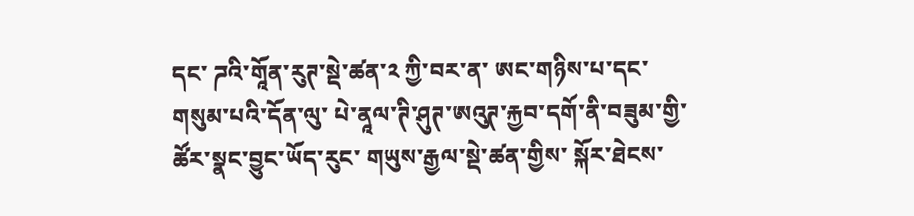དང་ ཌའི་གཱོན་རུཊ་སྡེ་ཚན་༢ ཀྱི་བར་ན་ ཨང་གཉིས་པ་དང་ གསུམ་པའི་དོན་ལུ་ པེ་ནཱལ་ཊི་ཤུཊ་ཨའུཊ་རྐྱབ་དགོ་ནི་བཟུམ་གྱི་ ཚོར་སྣང་བྱུང་ཡོད་རུང་ གཡུས་རྒྱལ་སྡེ་ཚན་གྱིས་ སྐོར་ཐེངས་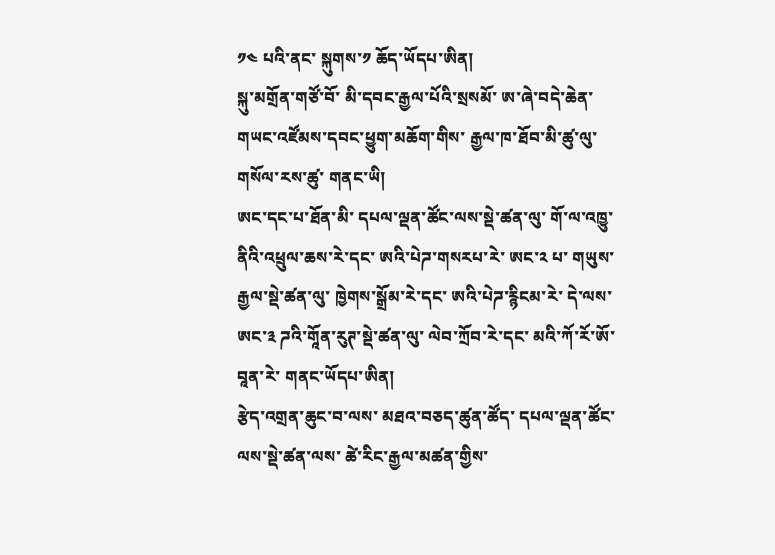༡༤ པའི་ནང་ སྐུགས་༡ ཆོད་ཡོདཔ་ཨིན།
སྐུ་མགྲོན་གཙོ་བོ་ མི་དབང་རྒྱལ་པོའི་སྲསམོ་ ཨ་ཞེ་བདེ་ཆེན་གཡང་འཛོམས་དབང་ཕྱུག་མཆོག་གིས་ རྒྱལ་ཁ་ཐོབ་མི་ཚུ་ལུ་ གསོལ་རས་ཚུ་ གནང་ཡི།
ཨང་དང་པ་ཐོན་མི་ དཔལ་ལྡན་ཚོང་ལས་སྡེ་ཚན་ལུ་ གོ་ལ་འཁྱུ་ནིའི་འཕྲུལ་ཆས་རེ་དང་ ཨའི་པེཌ་གསརཔ་རེ་ ཨང་༢ པ་ གཡུས་རྒྱལ་སྡེ་ཚན་ལུ་ ཁྱེགས་སྒྲོམ་རེ་དང་ ཨའི་པེཌ་རྙིངམ་རེ་ དེ་ལས་ ཨང་༣ ཌའི་གཱོན་རུཊ་སྡེ་ཚན་ལུ་ ལེབ་ཀྲོབ་རེ་དང་ མའི་ཀོ་རོ་ཨོ་བཱན་རེ་ གནང་ཡོདཔ་ཨིན།
རྩེད་འགྲན་ཆུང་བ་ལས་ མཐའ་བཅད་ཚུན་ཚོད་ དཔལ་ལྡན་ཚོང་ལས་སྡེ་ཚན་ལས་ ཚེ་རིང་རྒྱལ་མཚན་གྱིས་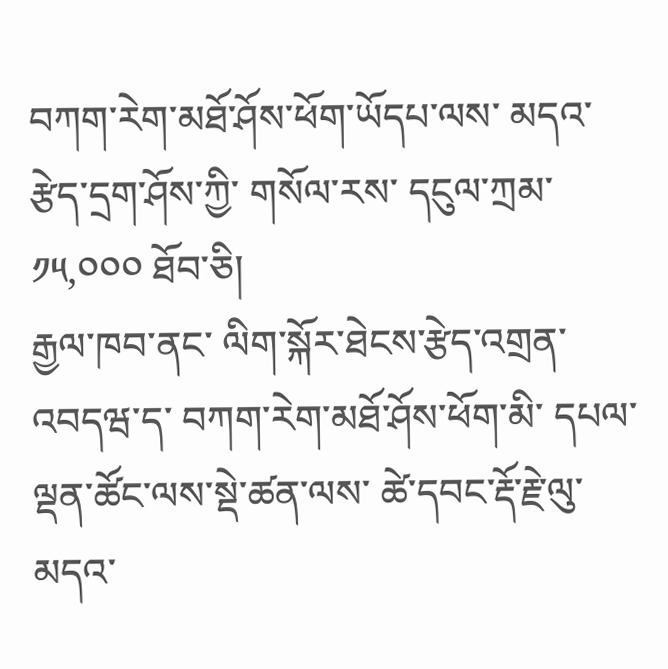བཀག་རེག་མཐོ་ཤོས་ཕོག་ཡོདཔ་ལས་ མདའ་རྩེད་དྲག་ཤོས་ཀྱི་ གསོལ་རས་ དངུལ་ཀྲམ་༡༥,༠༠༠ ཐོབ་ཅི།
རྒྱལ་ཁབ་ནང་ ལིག་སྐོར་ཐེངས་རྩེད་འགྲན་འབདཝ་ད་ བཀག་རེག་མཐོ་ཤོས་ཕོག་མི་ དཔལ་ལྡན་ཚོང་ལས་སྡེ་ཚན་ལས་ ཚེ་དབང་རྡོ་རྗེ་ལུ་ མདའ་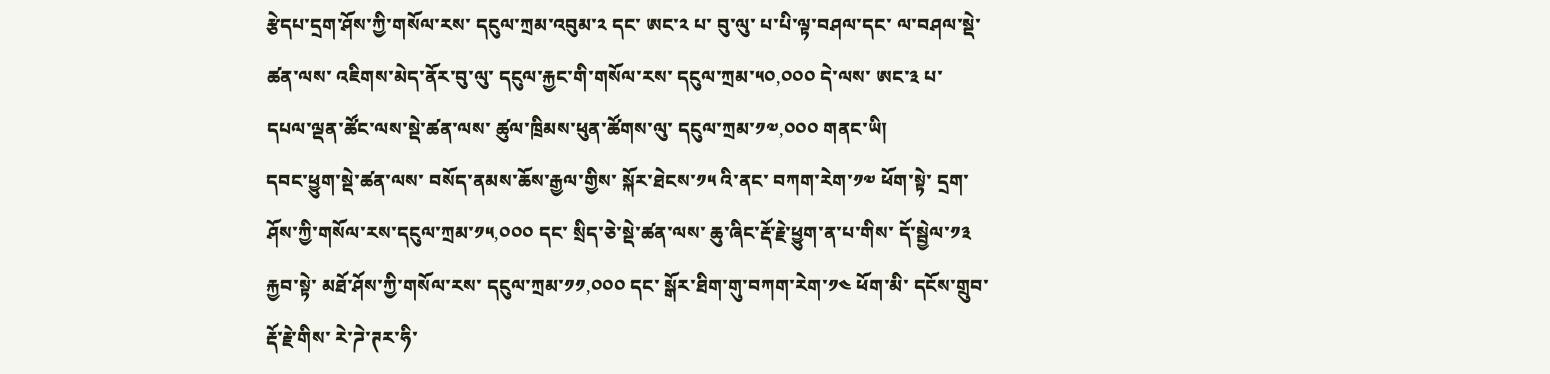རྩེདཔ་དྲག་ཤོས་ཀྱི་གསོལ་རས་ དངུལ་ཀྲམ་འབུམ་༢ དང་ ཨང་༢ པ་ བུ་ལུ་ པ་པི་ལྟ་བཤལ་དང་ ལ་བཤལ་སྡེ་ཚན་ལས་ འཇིགས་མེད་ནོར་བུ་ལུ་ དངུལ་རྐྱང་གི་གསོལ་རས་ དངུལ་ཀྲམ་༥༠,༠༠༠ དེ་ལས་ ཨང་༣ པ་ དཔལ་ལྡན་ཚོང་ལས་སྡེ་ཚན་ལས་ ཚུལ་ཁྲིམས་ཕུན་ཚོགས་ལུ་ དངུལ་ཀྲམ་༡༧,༠༠༠ གནང་ཡི།
དབང་ཕྱུག་སྡེ་ཚན་ལས་ བསོད་ནམས་ཆོས་རྒྱལ་གྱིས་ སྐོར་ཐེངས་༡༥ འི་ནང་ བཀག་རེག་༡༧ ཕོག་སྟེ་ དྲག་ཤོས་ཀྱི་གསོལ་རས་དངུལ་ཀྲམ་༡༥,༠༠༠ དང་ སྲིད་ཅེ་སྡེ་ཚན་ལས་ ཆུ་ཞིང་རྡོ་རྗེ་ཕྱུག་ན་པ་གིས་ དོ་སྦྱེལ་༡༣ རྐྱབ་སྟེ་ མཐོ་ཤོས་ཀྱི་གསོལ་རས་ དངུལ་ཀྲམ་༡༡,༠༠༠ དང་ སྒོར་ཐིག་གུ་བཀག་རེག་༡༤ ཕོག་མི་ དངོས་གྲུབ་རྡོ་རྗེ་གིས་ རེ་ཌེ་ཊར་ཧི་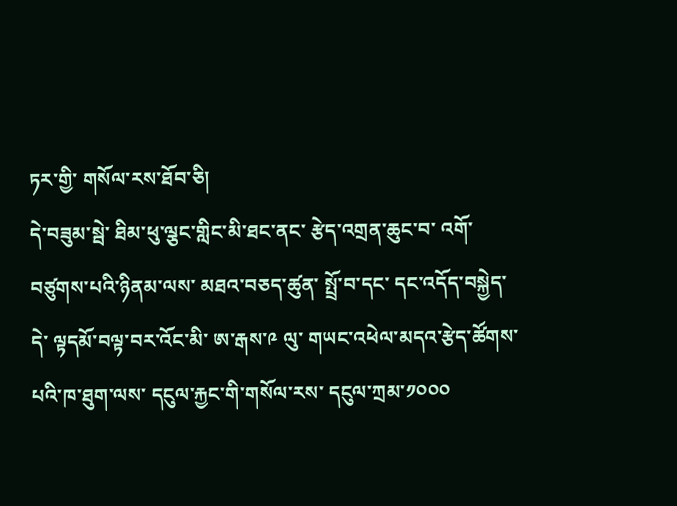ཏར་གྱི་ གསོལ་རས་ཐོབ་ཅི།
དེ་བཟུམ་སྦེ་ ཐིམ་ཕུ་ལྕང་གླིང་མི་ཐང་ནང་ རྩེད་འགྲན་ཆུང་བ་ འགོ་བཙུགས་པའི་ཉིནམ་ལས་ མཐའ་བཅད་ཚུན་ སྤྲོ་བ་དང་ དང་འདོད་བསྐྱེད་དེ་ ལྟདམོ་བལྟ་བར་འོང་མི་ ཨ་རྒས་༩ ལུ་ གཡང་འཕེལ་མདའ་རྩེད་ཚོགས་པའི་ཁ་ཐུག་ལས་ དངུལ་རྐྱང་གི་གསོལ་རས་ དངུལ་ཀྲམ་༡༠༠༠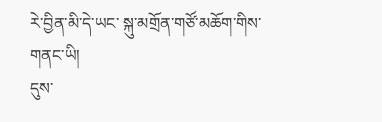རེ་བྱིན་མི་དེ་ཡང་ སྐུ་མགྲོན་གཙོ་མཆོག་གིས་ གནང་ཡི།
དུས་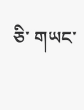ཅི་ གཡང་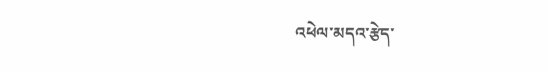འཕེལ་མདའ་རྩེད་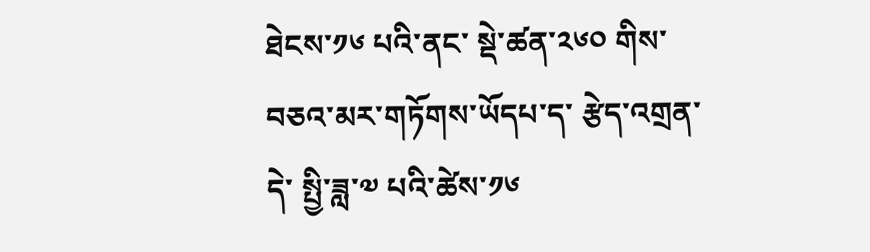ཐེངས་༡༦ པའི་ནང་ སྡེ་ཚན་༢༦༠ གིས་ བཅའ་མར་གཏོགས་ཡོདཔ་ད་ རྩེད་འགྲན་དེ་ སྤྱི་ཟླ་༧ པའི་ཚེས་༡༦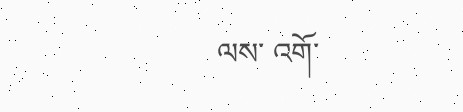ལས་ འགོ་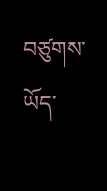བཙུགས་ཡོད་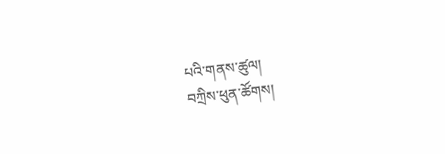པའི་གནས་ཚུལ།
བཀྲིས་ཕུན་ཚོགས།